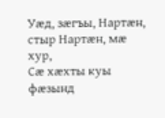Уæд, зæгъы, Нартæн, стыр Нартæн, мæ хур,
Сæ хæхты куы фæзынд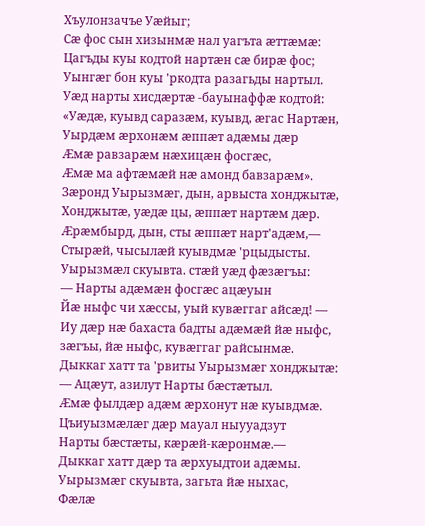Хъулонзачъе Уæйыг;
Сæ фос сын хизынмæ нал уагъта æттæмæ:
Цагъды куы кодтой нартæн сæ бирæ фос;
Уынгæг бон куы 'ркодта разагьды нартыл.
Уæд нарты хисдæртæ -бауынаффæ кодтой:
«Уæдæ, куывд саразæм, куывд, æгас Нартæн,
Уырдæм æрхонæм æппæт адæмы дæр
Æмæ равзарæм нæхицæн фосгæс,
Æмæ ма афтæмæй нæ амонд бавзарæм».
Зæронд Уырызмæг, дын, арвыста хонджытæ,
Хонджытæ, уæдæ цы, æппæт нартæм дæр.
Æрæмбырд, дын, сты æппæт нарт'адæм,—
Стырæй, чысылæй куывдмæ 'рцыдысты.
Уырызмæл скуывта. стæй уæд фæзæгъы:
— Нарты адæмæн фосгæс ацæуын
Йæ ныфс чи хæссы, уый кувæггаг айсæд! —
Иу дæр нæ бахаста бадты адæмæй йæ ныфс,
зæгъы, йæ ныфс, кувæггаг райсынмæ.
Дыккаг хатт та 'рвиты Уырызмæг хонджытæ:
— Ацæут, азилут Нарты бæстæтыл.
Æмæ фылдæр адæм æрхонут нæ куывдмæ.
Цъиуызмæлæг дæр мауал ныууадзут
Нарты бæстæты, кæрæй-кæронмæ.—
Дыккаг хатт дæр та æрхуыдтои адæмы.
Уырызмæг скуывта, загьта йæ ныхас,
Фæлæ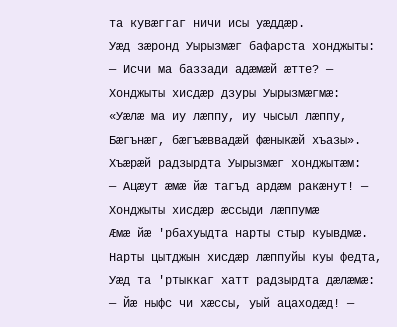та кувæггаг ничи исы уæддæр.
Уæд зæронд Уырызмæг бафарста хонджыты:
— Исчи ма баззади адæмæй æтте? —
Хонджыты хисдæр дзуры Уырызмæгмæ:
«Уæлæ ма иу лæппу, иу чысыл лæппу,
Бæгънæг, бæгъæввадæй фæныкæй хъазы».
Хъæрæй радзырдта Уырызмæг хонджытæм:
— Ацæут æмæ йæ тагъд ардæм ракæнут! —
Хонджыты хисдæр æссыди лæппумæ
Æмæ йæ 'рбахуыдта нарты стыр куывдмæ.
Нарты цытджын хисдæр лæппуйы куы федта,
Уæд та 'ртыккаг хатт радзырдта дæлæмæ:
— Йæ ныфс чи хæссы, уый ацаходæд! —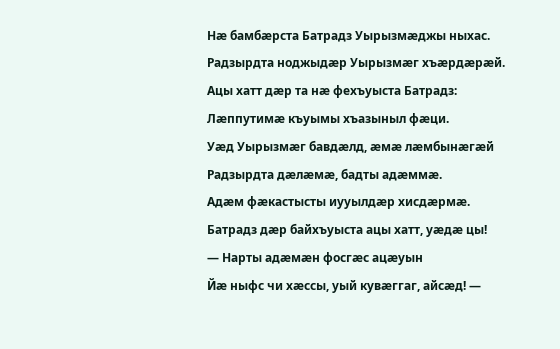Нæ бамбæрста Батрадз Уырызмæджы ныхас.
Радзырдта ноджыдæр Уырызмæг хъæрдæрæй.
Ацы хатт дæр та нæ фехъуыста Батрадз:
Лæппутимæ къуымы хъазыныл фæци.
Уæд Уырызмæг бавдæлд, æмæ лæмбынæгæй
Радзырдта дæлæмæ, бадты адæммæ.
Адæм фæкастысты иууылдæр хисдæрмæ.
Батрадз дæр байхъуыста ацы хатт, уæдæ цы!
— Нарты адæмæн фосгæс ацæуын
Йæ ныфс чи хæссы, уый кувæггаг, айсæд! —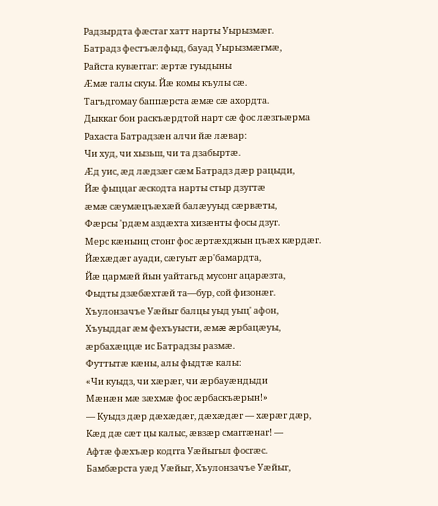Радзырдта фæстаг хатт нарты Уырызмæг.
Батрадз фестъæлфыд, бауад Уырызмæгмæ,
Райста кувæггаг: æртæ гуыдыны
Æмæ галы скуы. Йæ комы къулы сæ.
Тагъдгомау баппæрста æмæ сæ ахордта.
Дыккаг бон раскъæрдтой нарт сæ фос лæзгьæрма
Рахаста Батрадзæн алчи йæ лæвар:
Чи худ, чи хызьш, чи та дзабыртæ.
Æд уис, æд лæдзæг сæм Батрадз дæр рацыди,
Йæ фыццаг æскодта нарты стыр дзугтæ
æмæ сæумæцъæхæй балæууыд сæрвæты,
Фæрсы 'рдæм аздæхта хизæнты фосы дзуг.
Мерс кæнынц стонг фос æртæхджын цъæх кæрдæг.
Йæхæдæг ауади, сæгуыт æр'бамардта,
Йæ цармæй йын уайтагьд мусонг ацарæзта,
Фыдты дзæбæхтæй та—бур, сой физонæг.
Хъулонзачъе Уæйыг балцы уыд уыц' афон,
Хъуыддаг æм фехъуысти, æмæ æрбацæуы,
æрбахæццæ ис Батрадзы размæ.
Футтытæ кæны, алы фыдтæ калы:
«Чи куыдз, чи хæрæг, чи æрбауæндыди
Мæнæн мæ зæхмæ фос æрбаскъæрын!»
— Куыдз дæр дæхæдæг, дæхæдæг — хæрæг дæр,
Кæд дæ сæт цы калыс, æвзæр смаггæнаг! —
Афтæ фæхъæр кодгга Уæйыгыл фосгæс.
Бамбæрста уæд Уæйыг, Хъулонзачъе Уæйыг,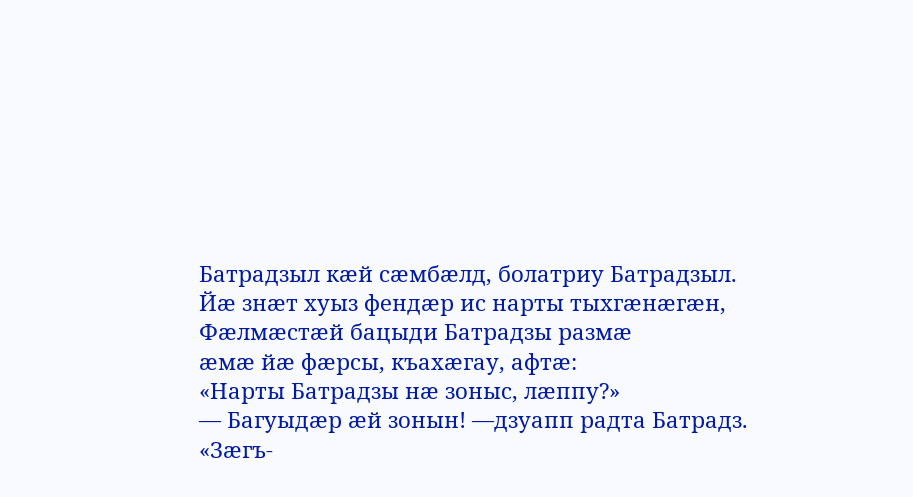Батрадзыл кæй сæмбæлд, болатриу Батрадзыл.
Йæ знæт хуыз фендæр ис нарты тыхгæнæгæн,
Фæлмæстæй бацыди Батрадзы размæ
æмæ йæ фæрсы, къахæгау, афтæ:
«Нарты Батрадзы нæ зоныс, лæппу?»
— Багуыдæр æй зонын! —дзуапп радта Батрадз.
«Зæгъ-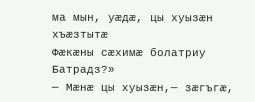ма мын, уæдæ, цы хуызæн хъæзтытæ
Фæкæны сæхимæ болатриу Батрадз?»
— Мæнæ цы хуызæн,— зæгъгæ,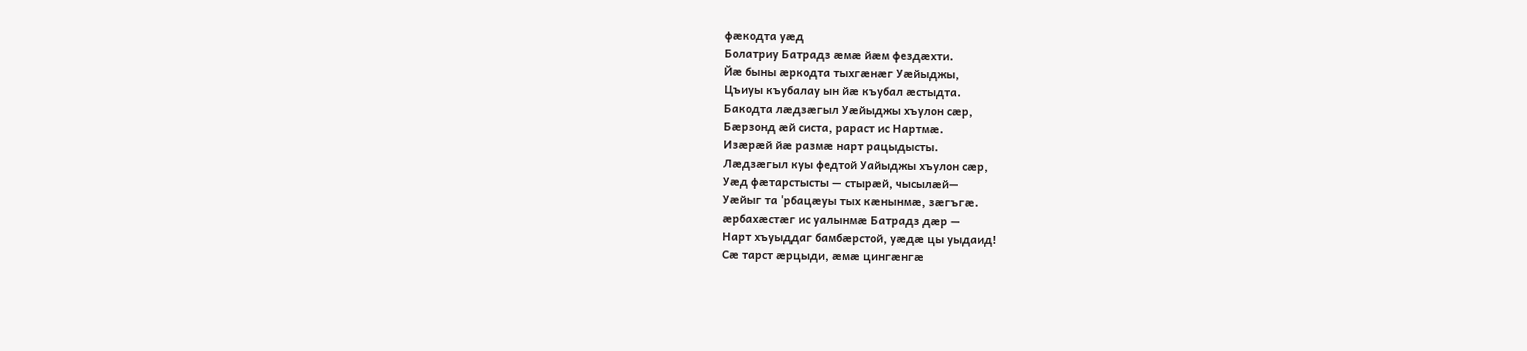фæкодта уæд
Болатриу Батрадз æмæ йæм фездæхти.
Йæ быны æркодта тыхгæнæг Уæйыджы,
Цъиуы къубалау ын йæ къубал æстыдта.
Бакодта лæдзæгыл Уæйыджы хъулон сæр,
Бæрзонд æй систа, рараст ис Нартмæ.
Изæрæй йæ размæ нарт рацыдысты.
Лæдзæгыл куы федтой Уайыджы хъулон сæр,
Уæд фæтарстысты — стырæй, чысылæй—
Уæйыг та 'рбацæуы тых кæнынмæ, зæгъгæ.
æрбахæстæг ис уалынмæ Батрадз дæр —
Нарт хъуыддаг бамбæрстой, уæдæ цы уыдаид!
Сæ тарст æрцыди, æмæ цингæнгæ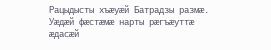Рацыдысты хъæуæй Батрадзы размæ.
Уæдæй фæстæмæ нарты рæгъæуттæ
æдасæй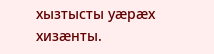хызтысты уæрæх хизæнты.